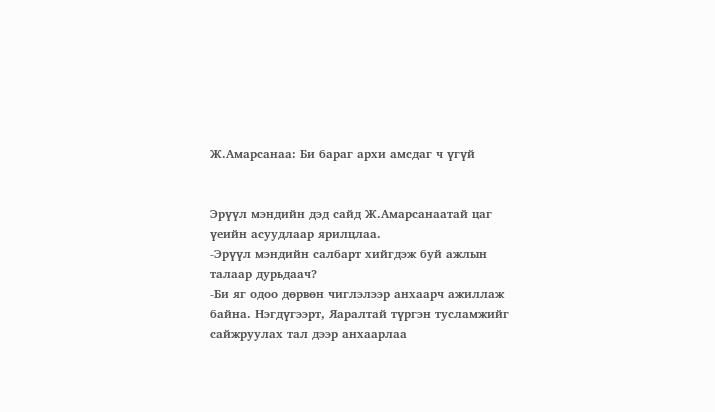Ж.Амарсанаа: Би бараг архи амсдаг ч үгүй


Эрүүл мэндийн дэд сайд Ж.Амарсанаатай цаг үеийн асуудлаар ярилцлаа.
-Эрүүл мэндийн салбарт хийгдэж буй ажлын талаар дурьдаач?
-Би яг одоо дөрвөн чиглэлээр анхаарч ажиллаж байна. Нэгдүгээрт, Яаралтай түргэн тусламжийг сайжруулах тал дээр анхаарлаа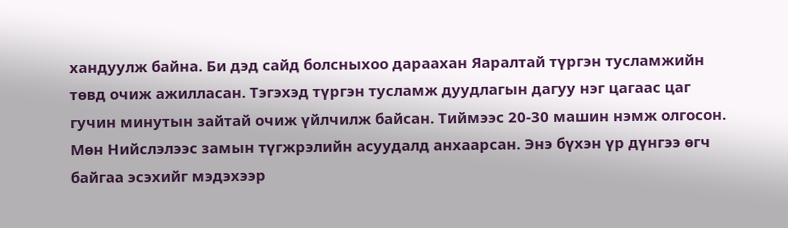хандуулж байна. Би дэд сайд болсныхоо дараахан Яаралтай түргэн тусламжийн төвд очиж ажилласан. Тэгэхэд түргэн тусламж дуудлагын дагуу нэг цагаас цаг гучин минутын зайтай очиж үйлчилж байсан. Тиймээс 20-30 машин нэмж олгосон. Мөн Нийслэлээс замын түгжрэлийн асуудалд анхаарсан. Энэ бүхэн үр дүнгээ өгч байгаа эсэхийг мэдэхээр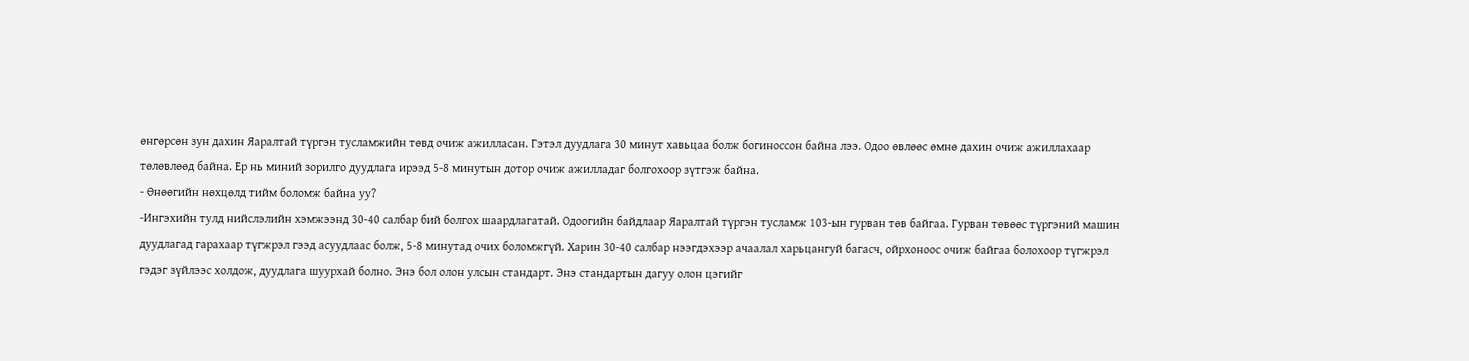өнгөрсөн зун дахин Яаралтай түргэн тусламжийн төвд очиж ажилласан. Гэтэл дуудлага 30 минут хавьцаа болж богиноссон байна лээ. Одоо өвлөөс өмнө дахин очиж ажиллахаар төлөвлөөд байна. Ер нь миний зорилго дуудлага ирээд 5-8 минутын дотор очиж ажилладаг болгохоор зүтгэж байна.
- Өнөөгийн нөхцөлд тийм боломж байна уу?
-Ингэхийн тулд нийслэлийн хэмжээнд 30-40 салбар бий болгох шаардлагатай. Одоогийн байдлаар Яаралтай түргэн тусламж 103-ын гурван төв байгаа. Гурван төвөөс түргэний машин дуудлагад гарахаар түгжрэл гээд асуудлаас болж, 5-8 минутад очих боломжгүй. Харин 30-40 салбар нээгдэхээр ачаалал харьцангуй багасч, ойрхоноос очиж байгаа болохоор түгжрэл гэдэг зүйлээс холдож, дуудлага шуурхай болно. Энэ бол олон улсын стандарт. Энэ стандартын дагуу олон цэгийг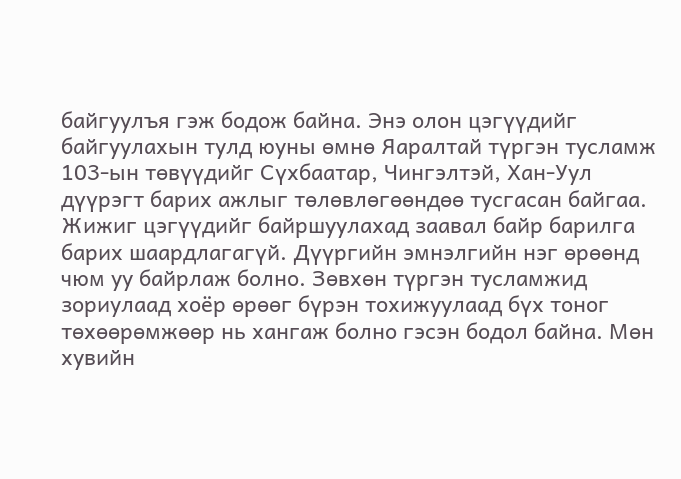байгуулъя гэж бодож байна. Энэ олон цэгүүдийг байгуулахын тулд юуны өмнө Яаралтай түргэн тусламж 103-ын төвүүдийг Сүхбаатар, Чингэлтэй, Хан-Уул дүүрэгт барих ажлыг төлөвлөгөөндөө тусгасан байгаа. Жижиг цэгүүдийг байршуулахад заавал байр барилга барих шаардлагагүй. Дүүргийн эмнэлгийн нэг өрөөнд чюм уу байрлаж болно. Зөвхөн түргэн тусламжид зориулаад хоёр өрөөг бүрэн тохижуулаад бүх тоног төхөөрөмжөөр нь хангаж болно гэсэн бодол байна. Мөн хувийн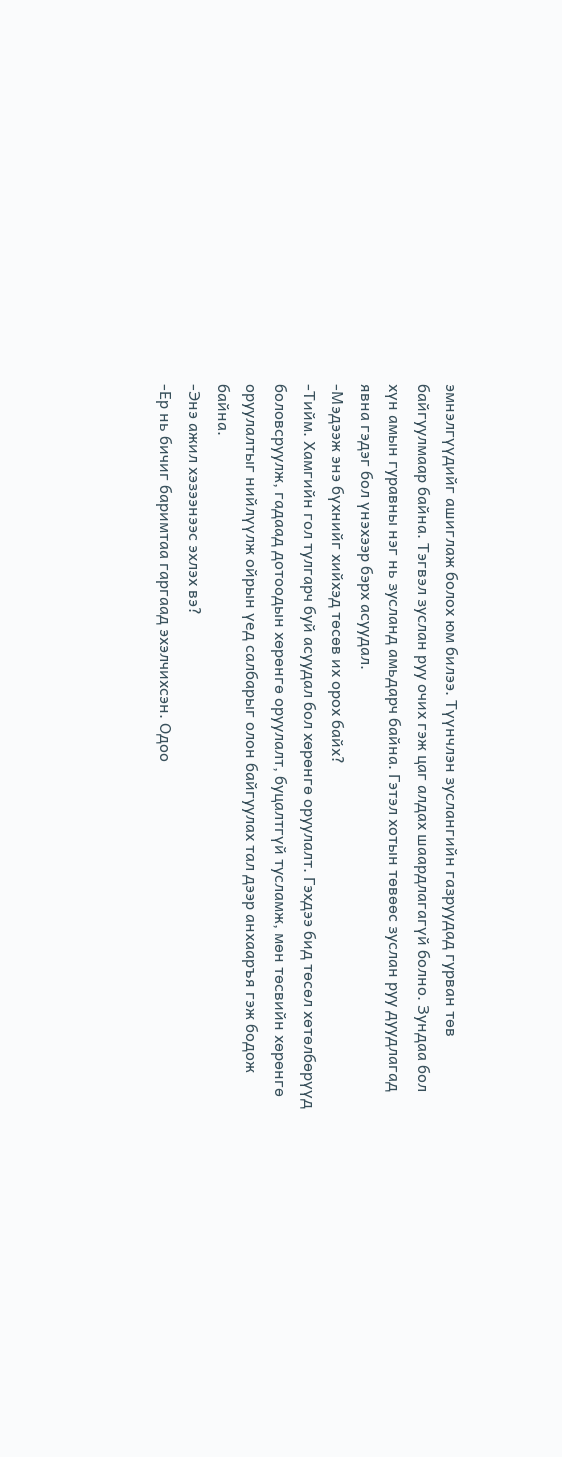эмнэлгүүдийг ашиглаж болох юм билээ. Түүнчлэн зуслангийн газруудад гурван төв байгуулмаар байна. Тэгвэл зуслан руу очих гэж цаг алдах шаардлагагүй болно. Зундаа бол хүн амын гуравны нэг нь зусланд амьдарч байна. Гэтэл хотын төвөөс зуслан руу дуудлагад явна гэдэг бол үнэхээр бэрх асуудал.
-Мэдээж энэ бүхнийг хийхэд төсөв их орох байх?
-Тийм. Хамгийн гол тулгарч буй асуудал бол хөрөнгө оруулалт. Гэхдээ бид төсөл хөтөлбөрүүд боловсруулж, гадаад дотоодын хөрөнгө оруулалт, буцалтгүй тусламж, мөн төсвийн хөрөнгө оруулалтыг нийлүүлж ойрын үед салбарыг олон байгуулах тал дээр анхааръя гэж бодож байна.
-Энэ ажил хэзээнээс эхлэх вэ?
-Ер нь бичиг баримтаа гаргаад эхэлчихсэн. Одоо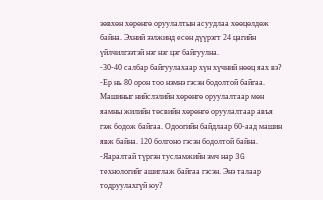зөвхөн хөрөнгө оруулалтын асуудлаа хөөцөлдөж байна. Эхний ээлжинд есөн дүүрэгт 24 цагийн үйлчилгээтэй нэг нэг цэг байгуулна.
-30-40 салбар байгуулахаар хүн хүчний нөөц яах вэ?
-Ер нь 80 орон тоо нэмнэ гэсэн бодолтой байгаа. Машиныг нийслэлийн хөрөнгө оруулалтаар мөн яамны жилийн төсвийн хөрөнгө оруулалтаар авъя гэж бодож байгаа. Одоогийн байдлаар 60-аад машин явж байна. 120 болгоно гэсэн бодолтой байна.
-Яаралтай түргэн тусламжийн эмч нар 3G технологийг ашиглаж байгаа гэсэн. Энэ талаар тодруулахгүй юу?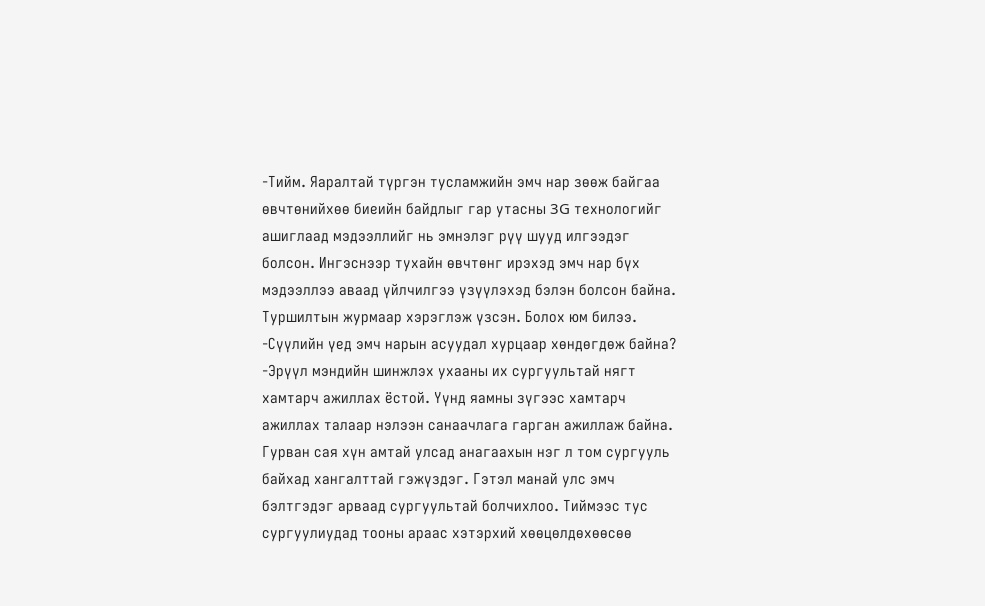-Тийм. Яаралтай түргэн тусламжийн эмч нар зөөж байгаа өвчтөнийхөө биеийн байдлыг гар утасны 3G технологийг ашиглаад мэдээллийг нь эмнэлэг рүү шууд илгээдэг болсон. Ингэснээр тухайн өвчтөнг ирэхэд эмч нар бүх мэдээллээ аваад үйлчилгээ үзүүлэхэд бэлэн болсон байна. Туршилтын журмаар хэрэглэж үзсэн. Болох юм билээ.
-Сүүлийн үед эмч нарын асуудал хурцаар хөндөгдөж байна?
-Эрүүл мэндийн шинжлэх ухааны их сургуультай нягт хамтарч ажиллах ёстой. Үүнд яамны зүгээс хамтарч ажиллах талаар нэлээн санаачлага гарган ажиллаж байна. Гурван сая хүн амтай улсад анагаахын нэг л том сургууль байхад хангалттай гэжүздэг. Гэтэл манай улс эмч бэлтгэдэг арваад сургуультай болчихлоо. Тиймээс тус сургуулиудад тооны араас хэтэрхий хөөцөлдөхөөсөө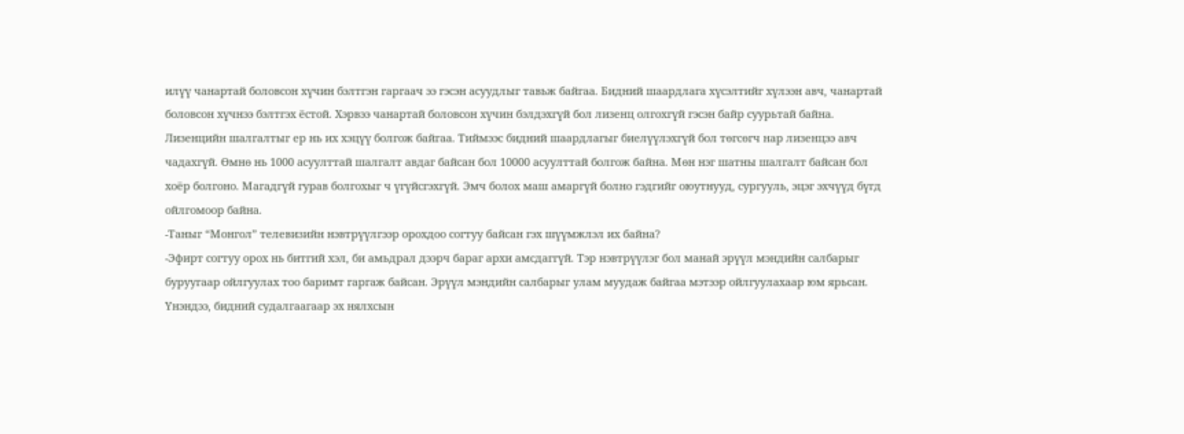илүү чанартай боловсон хүчин бэлтгэн гаргаач ээ гэсэн асуудлыг тавьж байгаа. Бидний шаардлага хүсэлтийг хүлээн авч, чанартай боловсон хүчнээ бэлтгэх ёстой. Хэрвээ чанартай боловсон хүчин бэлдэхгүй бол лизенц олгохгүй гэсэн байр суурьтай байна. Лизенцийн шалгалтыг ер нь их хэцүү болгож байгаа. Тиймээс бидний шаардлагыг биелүүлэхгүй бол төгсөгч нар лизенцээ авч чадахгүй. Өмнө нь 1000 асуулттай шалгалт авдаг байсан бол 10000 асуулттай болгож байна. Мөн нэг шатны шалгалт байсан бол хоёр болгоно. Магадгүй гурав болгохыг ч үгүйсгэхгүй. Эмч болох маш амаргүй болно гэдгийг оюутнууд, сургууль, эцэг эхчүүд бүгд ойлгомоор байна.
-Таныг “Монгол” телевизийн нэвтрүүлгээр орохдоо согтуу байсан гэх шүүмжлэл их байна?
-Эфирт согтуу орох нь битгий хэл, би амьдрал дээрч бараг архи амсдаггүй. Тэр нэвтрүүлэг бол манай эрүүл мэндийн салбарыг буруугаар ойлгуулах тоо баримт гаргаж байсан. Эрүүл мэндийн салбарыг улам муудаж байгаа мэтээр ойлгуулахаар юм ярьсан.
Үнэндээ, бидний судалгаагаар эх нялхсын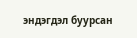эндэгдэл буурсан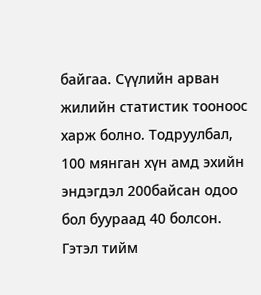байгаа. Сүүлийн арван жилийн статистик тооноос харж болно. Тодруулбал, 100 мянган хүн амд эхийн эндэгдэл 200байсан одоо бол буураад 40 болсон. Гэтэл тийм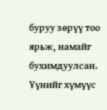буруу зөрүү тоо ярьж, намайг бухимдуулсан. Үүнийг хүмүүс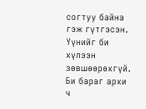согтуу байна гэж гүтгэсэн. Үүнийг би хүлээн зөвшөөрөхгүй. Би бараг архи ч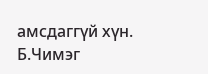амсдаггүй хүн.
Б.Чимэг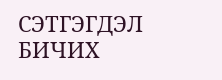СЭТГЭГДЭЛ БИЧИХ